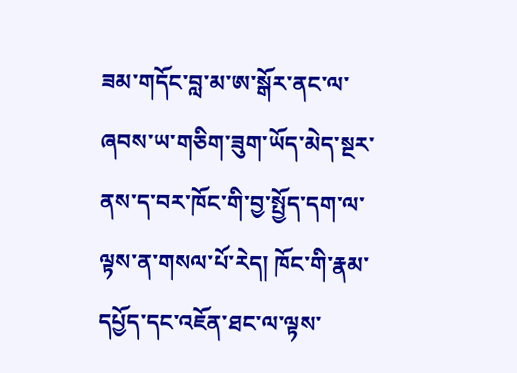ཟམ་གདོང་བླ་མ་ཨ་སྒོར་ནང་ལ་ཞབས་ཡ་གཅིག་ཟུག་ཡོད་མེད་སྔར་ནས་ད་བར་ཁོང་གི་བྱ་སྤྱོད་དག་ལ་ལྟས་ན་གསལ་པོ་རེད། ཁོང་གི་རྣམ་དཔྱོད་དང་འཇོན་ཐང་ལ་ལྟས་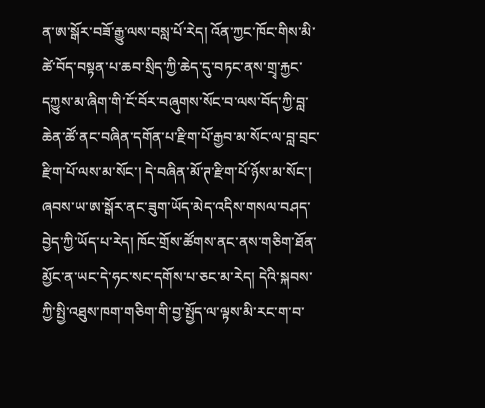ན་ཨ་སྒོར་བཟོ་རྒྱུ་ལས་བསླ་པོ་རེད། འོན་ཀྱང་ཁོང་གིས་མི་ཚེ་བོད་བསྟན་པ་ཆབ་སྲིད་ཀྱི་ཆེད་དུ་བཏང་ནས་གྲྭ་རྐྱང་དཀྱུས་མ་ཞིག་གི་ངོ་བོར་བཞུགས་སོང་བ་ལས་བོད་ཀྱི་བླ་ཆེན་ཚོ་ནང་བཞིན་དགོན་པ་རྫིག་པོ་རྒྱབ་མ་སོང་ལ་བླ་བྲང་རྫིག་པོ་ལས་མ་སོང་། དེ་བཞིན་མོ་ཊ་རྫིག་པོ་ཉོས་མ་སོང་། ཞབས་ཡ་ཨ་སྒོར་ནང་ཟུག་ཡོད་མེད་འདིས་གསལ་བཤད་བྱེད་ཀྱི་ཡོད་པ་རེད། ཁོང་གྲོས་ཚོགས་ནང་ནས་གཅིག་ཐོན་མྱོང་ན་ཡང་དེ་ཧང་སང་དགོས་པ་ཅང་མ་རེད། དེའི་སྐབས་ཀྱི་སྤྱི་འཐུས་ཁག་གཅིག་གི་བྱ་སྤྱོད་ལ་ལྟས་མི་རང་ག་བ་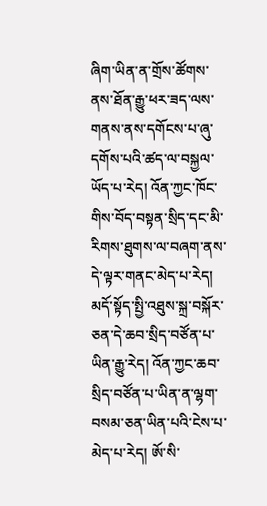ཞིག་ཡིན་ན་གྲོས་ཚོགས་ནས་ཐོན་རྒྱུ་ཕར་ཟད་ལས་གནས་ནས་དགོངས་པ་ཞུ་དགོས་པའི་ཚད་ལ་བསྐྱལ་ཡོད་པ་རེད། འོན་ཀྱང་ཁོང་གིས་བོད་བསྟན་སྲིད་དང་མི་རིགས་ཐུགས་ལ་བཞག་ནས་དེ་ལྟར་གནང་མེད་པ་རེད། མདོ་སྟོད་སྤྱི་འཐུས་སྐྲ་བསྐོར་ཅན་དེ་ཆབ་སྲིད་བཙོན་པ་ཡིན་རྒྱུ་རེད། འོན་ཀྱང་ཆབ་སྲིད་བཙོན་པ་ཡིན་ན་ལྷག་བསམ་ཅན་ཡིན་པའི་ངེས་པ་མེད་པ་རེད། ཨོ་སི་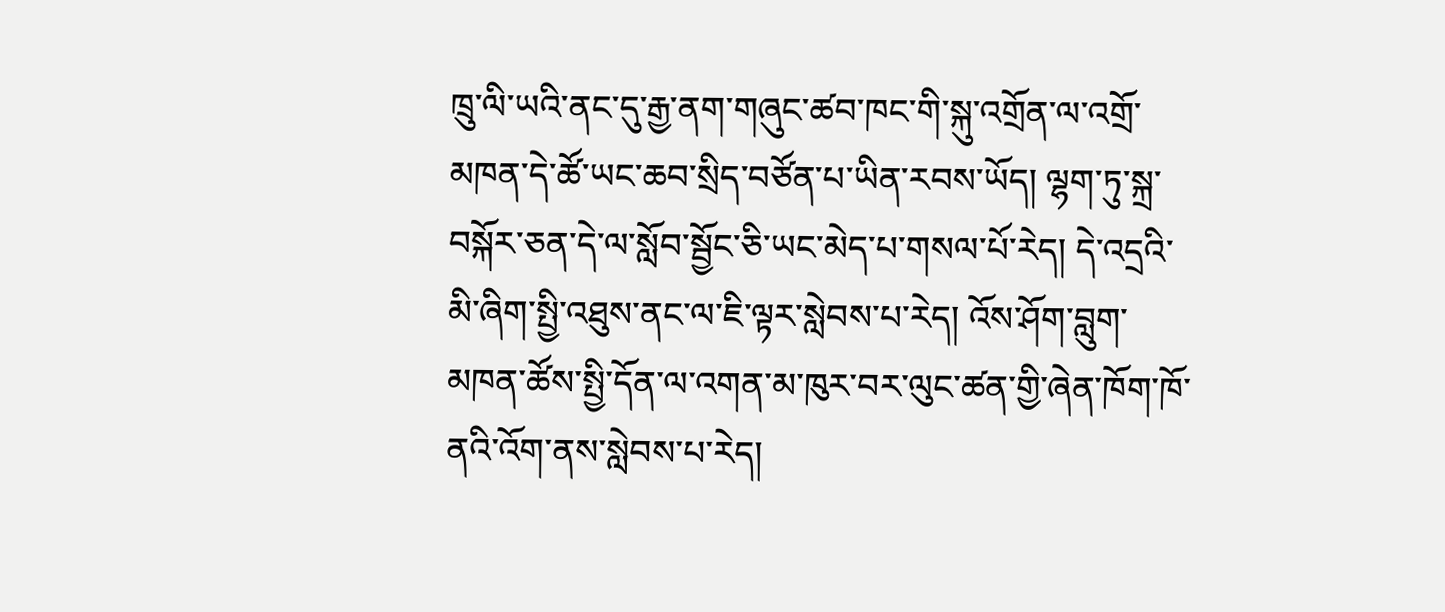ཁྲུ་ལི་ཡའི་ནང་དུ་རྒྱ་ནག་གཞུང་ཚབ་ཁང་གི་སྐུ་འགྲོན་ལ་འགྲོ་མཁན་དེ་ཚོ་ཡང་ཆབ་སྲིད་བཙོན་པ་ཡིན་རབས་ཡོད། ལྷག་ཏུ་སྐྲ་བསྐོར་ཅན་དེ་ལ་སློབ་སྦྱོང་ཅི་ཡང་མེད་པ་གསལ་པོ་རེད། དེ་འདྲའི་མི་ཞིག་སྤྱི་འཐུས་ནང་ལ་ཇི་ལྟར་སླེབས་པ་རེད། འོས་ཤོག་བླུག་མཁན་ཚོས་སྤྱི་དོན་ལ་འགན་མ་ཁུར་བར་ལུང་ཚན་གྱི་ཞེན་ཁོག་ཁོ་ནའི་འོག་ནས་སླེབས་པ་རེད།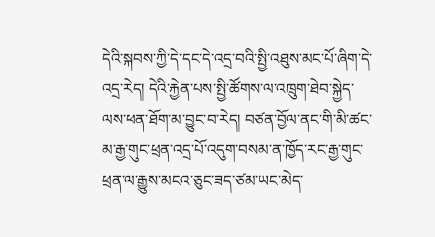དེའི་སྐབས་ཀྱི་དེ་དང་དེ་འདྲ་བའི་སྤྱི་འཐུས་མང་པོ་ཞིག་དེ་འདྲ་རེད། དེའི་རྐྱེན་པས་སྤྱི་ཚོགས་ལ་འཁྲུག་ཐེབ་སྐྱེད་ལས་ཕན་ཐོག་མ་བྱུང་བ་རེད། བཙན་བྱོལ་ནང་གི་མི་ཚང་མ་རྒྱ་གུང་ཕྲན་འདྲ་པོ་འདུག་བསམ་ན་ཁྱོད་རང་རྒྱ་གུང་ཕྲན་ལ་རྒྱུས་མངའ་ཅུང་ཟད་ཙམ་ཡང་མེད་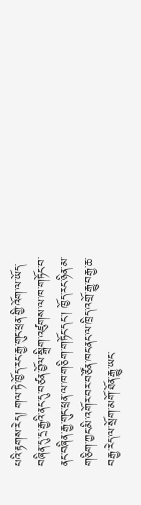པའི་རྟགས་རེད། གལ་ཏེ་ཁྱོད་རང་རྒྱ་གུང་ཕྲན་གྱི་འོག་ལ་ཡོད་བཞིན་དུ་དྲ་རྒྱའི་ནང་དུ་བཙན་བྱོལ་སྒྲིག་འཛུགས་ལ་ཁ་གཏོང་བ་ནང་བཞིན་རྒྱ་གུང་ཕྲན་ལ་ཁ་གཅིག་གཏོང་དང་། ཁྱོད་རང་ཉིན་མ་གཅིག་ཀྱང་མི་འགོར་བར་བཙོན་ཁང་ནང་ལ་ཁྲིད་འགྲོ་རྒྱུ་བརྒྱ་ཆ་བརྒྱ་རེད་ལ་སྲོག་མགོ་ཐོན་རྒྱུ་ཡང་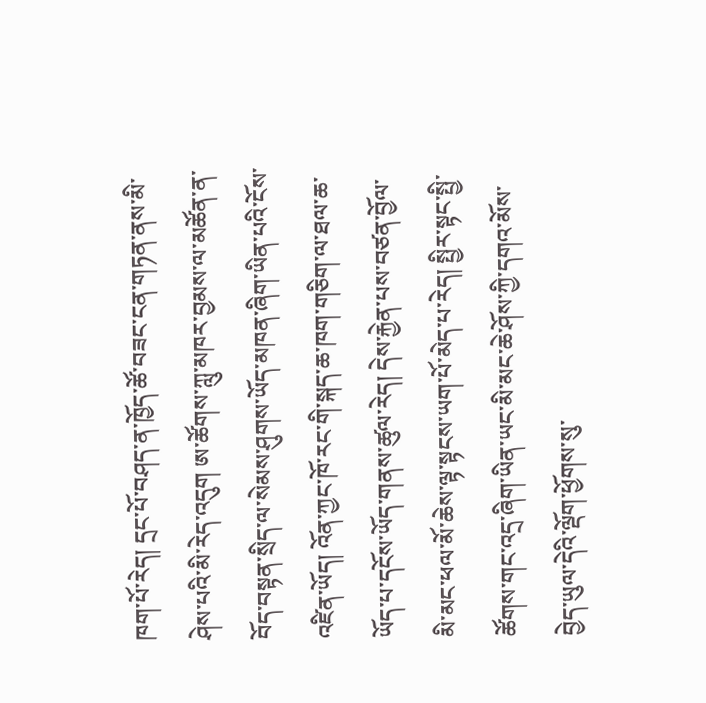ཁག་པོ་རེད། དྲང་པོ་བཤད་ན་ཁྱོད་ཚོ་བཟང་ངན་གཏན་ནས་མི་ཤེས་པའི་མི་རེད་འདུག ཨ་ཚོགས་ཀླུ་མཁར་བྱམས་ལ་མཚོན་ན་བོད་བསྟན་སྲིད་ལ་སེམས་ཤུགས་ཡོད་མཁན་ཞིག་ཡིན་པའི་ངོས་འཛིན་ཡོད། འོན་ཀྱང་ཁོ་རང་གི་སྐད་ཆ་ཁག་གཅིག་ལ་ཐལ་ཆ་ཡོད་པ་དངོས་ཡོད་གནས་ཚུལ་རེད། དེས་རྐྱེན་པས་བཙན་བྱོལ་མི་མང་ཕལ་མོ་ཆེས་ལྟ་སྟངས་ཡག་པོ་མེད་པ་རེད། སྤྱིར་སྟང་སྤྱི་ཚོགས་གང་འདྲ་ཞིག་ཡིན་ཡང་མི་མང་ཆེ་ཤོས་ཀྱི་དགའ་མོས་བྱེད་ཡུལ་དེའི་ལྡོག་ཕྱོགས་སུ་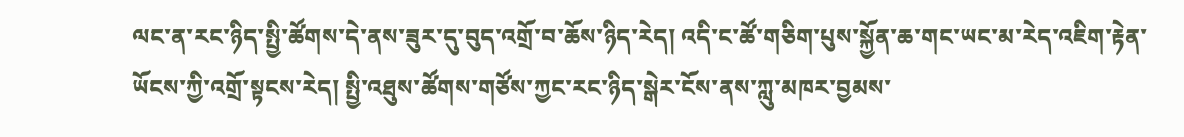ལང་ན་རང་ཉིད་སྤྱི་ཚོགས་དེ་ནས་ཟུར་དུ་བུད་འགྲོ་བ་ཆོས་ཉིད་རེད། འདི་ང་ཚོ་གཅིག་པུས་སྐྱོན་ཆ་གང་ཡང་མ་རེད་འཇིག་རྟེན་ཡོངས་ཀྱི་འགྲོ་སྟངས་རེད། སྤྱི་འཐུས་ཚོགས་གཙོས་ཀྱང་རང་ཉིད་སྒེར་ངོས་ནས་ཀླུ་མཁར་བྱམས་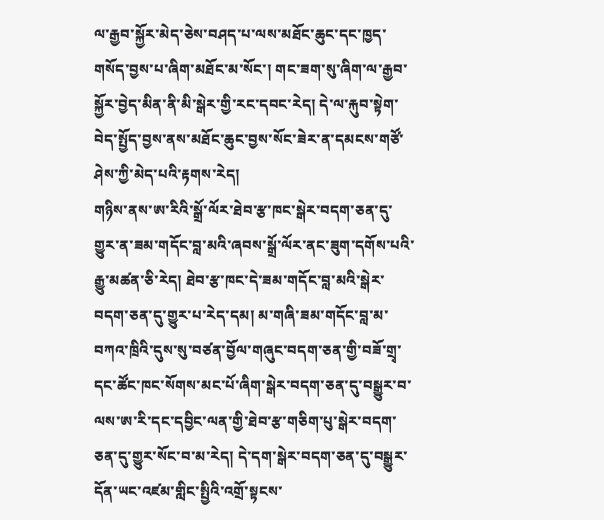ལ་རྒྱབ་སྐྱོར་མེད་ཅེས་བཤད་པ་ལས་མཐོང་ཆུང་དང་ཁྱད་གསོད་བྱས་པ་ཞིག་མཐོང་མ་སོང་། གང་ཟག་སུ་ཞིག་ལ་རྒྱབ་སྐྱོར་བྱེད་མིན་ནི་མི་སྒེར་གྱི་རང་དབང་རེད། དེ་ལ་རྐུབ་སྟེག་བེད་སྤྱོད་བྱས་ནས་མཐོང་ཆུང་བྱས་སོང་ཟེར་ན་དམངས་གཙོ་ཤེས་ཀྱི་མེད་པའི་རྟགས་རེད།
གཉིས་ནས་ཨ་རིའི་སྒྲོ་ལོར་ཐེབ་རྩ་ཁང་སྒེར་བདག་ཅན་དུ་གྱུར་ན་ཟམ་གདོང་བླ་མའི་ཞབས་སྒྲོ་ལོར་ནང་ཟུག་དགོས་པའི་རྒྱུ་མཚན་ཅི་རེད། ཐེབ་རྩ་ཁང་དེ་ཟམ་གདོང་བླ་མའི་སྒེར་བདག་ཅན་དུ་གྱུར་པ་རེད་དམ། མ་གཞི་ཟམ་གདོང་བླ་མ་བཀའ་ཁྲིའི་དུས་སུ་བཙན་བྱོལ་གཞུང་བདག་ཅན་གྱི་བཟོ་གྲྭ་དང་ཚོང་ཁང་སོགས་མང་པོ་ཞིག་སྒེར་བདག་ཅན་དུ་བསྒྱུར་བ་ལས་ཨ་རི་དང་དབྱིང་ལན་གྱི་ཐེབ་རྩ་གཅིག་པུ་སྒེར་བདག་ཅན་དུ་གྱུར་སོང་བ་མ་རེད། དེ་དག་སྒེར་བདག་ཅན་དུ་བསྒྱུར་དོན་ཡང་འཛམ་གླིང་སྤྱིའི་འགྲོ་སྟངས་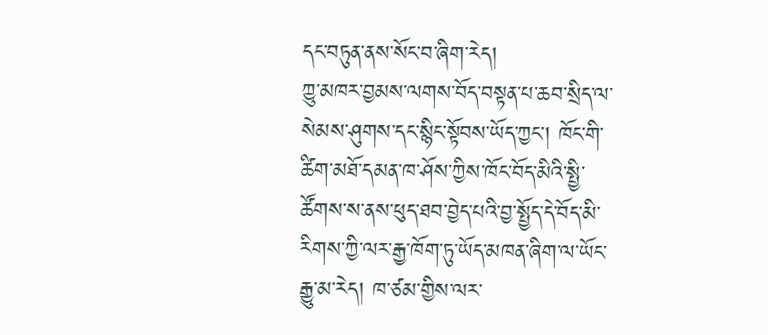དང་བཏུན་ནས་སོང་བ་ཞིག་རེད།
ཀྱུ་མཁར་བྱམས་ལགས་བོད་བསྟན་པ་ཆབ་སྲིད་ལ་སེམས་ཤུགས་དང་སྙིང་སྟོབས་ཡོད་ཀྱང་། ཁོང་གི་ཚིག་མཐོ་དམན་ཁ་ཤོས་ཀྱིས་ཁོང་བོད་མིའི་སྤྱི་ཚོགས་ས་ནས་ཕུད་ཐབ་བྱེད་པའི་བྱ་སྤྱོད་དེ་བོད་མི་རིགས་ཀྱི་ལར་རྒྱ་ཁོག་ཏུ་ཡོད་མཁན་ཞིག་ལ་ཡོང་རྒྱུ་མ་རེད། ཁ་ཙམ་གྱིས་ལར་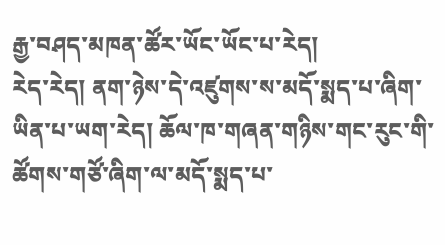རྒྱ་བཤད་མཁན་ཚོར་ཡོང་ཡོང་པ་རེད།
རེད་རེད། ནག་ཉེས་དེ་འཛུགས་ས་མདོ་སྨད་པ་ཞིག་ཡིན་པ་ཡག་རེད། ཆོལ་ཁ་གཞན་གཉིས་གང་རུང་གི་ཚོགས་གཙོ་ཞིག་ལ་མདོ་སྨད་པ་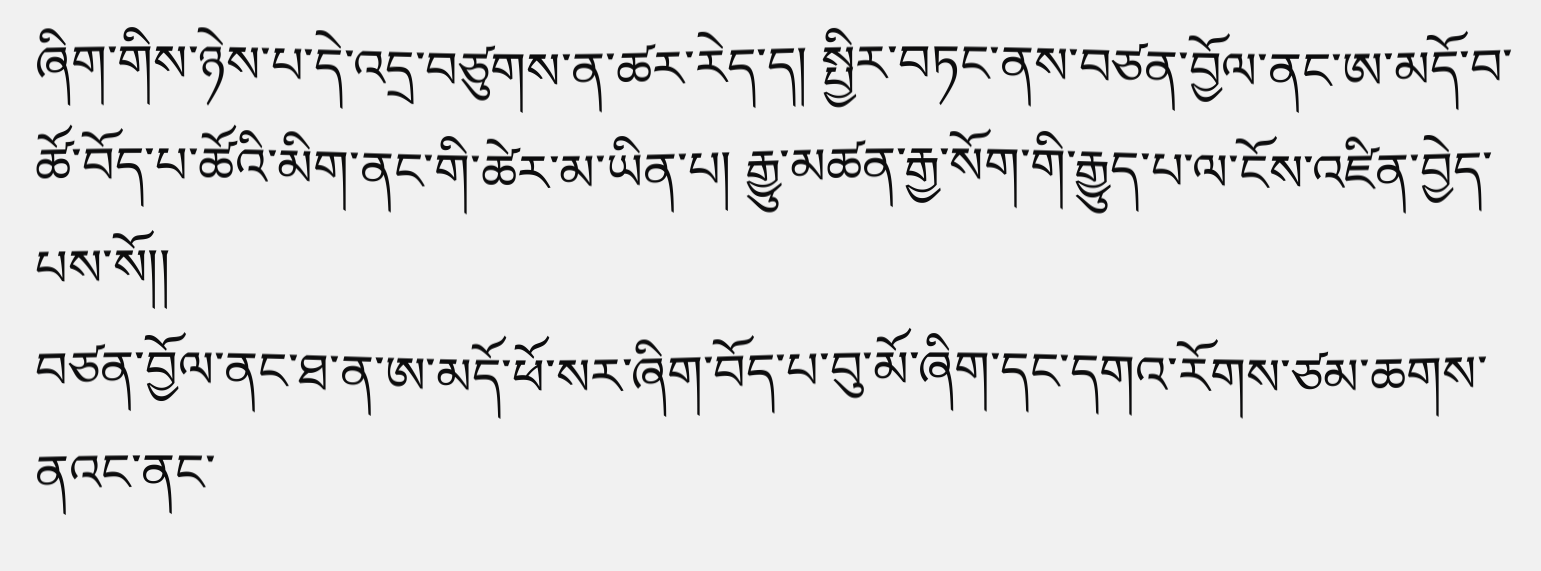ཞིག་གིས་ཉེས་པ་དེ་འདྲ་བཙུགས་ན་ཚར་རེད་ད། སྤྱིར་བཏང་ནས་བཙན་བྱོལ་ནང་ཨ་མདོ་བ་ཚོ་བོད་པ་ཚོའི་མིག་ནང་གི་ཚེར་མ་ཡིན་པ། རྒྱུ་མཚན་རྒྱ་སོག་གི་རྒྱུད་པ་ལ་ངོས་འཛིན་བྱེད་པས་སོ།།
བཙན་བྱོལ་ནང་ཐ་ན་ཨ་མདོ་ཕོ་སར་ཞིག་བོད་པ་བུ་མོ་ཞིག་དང་དགའ་རོགས་ཙམ་ཆགས་ནའང་ནང་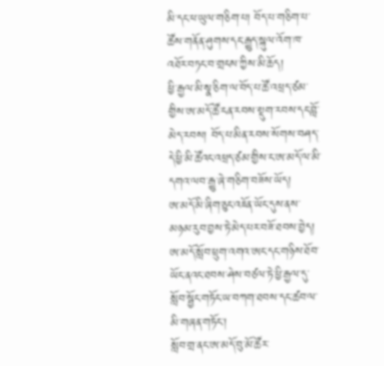མི་དང་ཕ་ཡུལ་གཅིག་པ། བོད་པ་གཅིག་པ་ཚོས་གནོན་ཤུགས་དང་རྒྱུད་སྐུལ་འོག་ཁ་འཐོར་བཏང་བ་གྲངས་ཀྱིས་མི་ཆོད།
ཕྱི་རྒྱལ་མི་སྣ་ཅིག་ལ་བོད་པ་ཚོ་འཕྲད་ཙམ་གྱིས་ཨ་མདོ་ཚོ་ངན་རབས་སྡུག་རབས་དང་བློ་མེད་རབས། བོད་པ་མིན་རབས་སོགས་བཤད་དེ་ཕྱི་མི་ཚོའང་འཕྲད་ཙམ་གྱིས་ང་ཨ་མདོ་ལ་མི་དགའ་ལབ་རྒྱུ་ཞེ་གཅིག་བཟོས་ཡོད།
ཨ་མདོ་མི་ཞིག་ཅུང་འཇོན་ཡོང་དུས་ནས་མཉམ་རུབ་བྱས་ཏེ་མེད་པར་བཟོ་ཐབས་བྱེད། ཨ་མདོ་སློབ་ཕྲུག་འགའ་ཨང་དང་གཉིས་ཐོབ་ཡོང་ནའང་ཐབས་ཤེས་བཙལ་ཏེ་ཕྱི་རྒྱལ་དུ་སློབ་སྦྱོང་གཏོང་ཡ་བཀག་ཐབས་དང་ཚབ་ལ་མི་གཞན་གཏོང་།
སློབ་གྲ་ནང་ཨ་མདོ་བུ་མོ་ཚོར་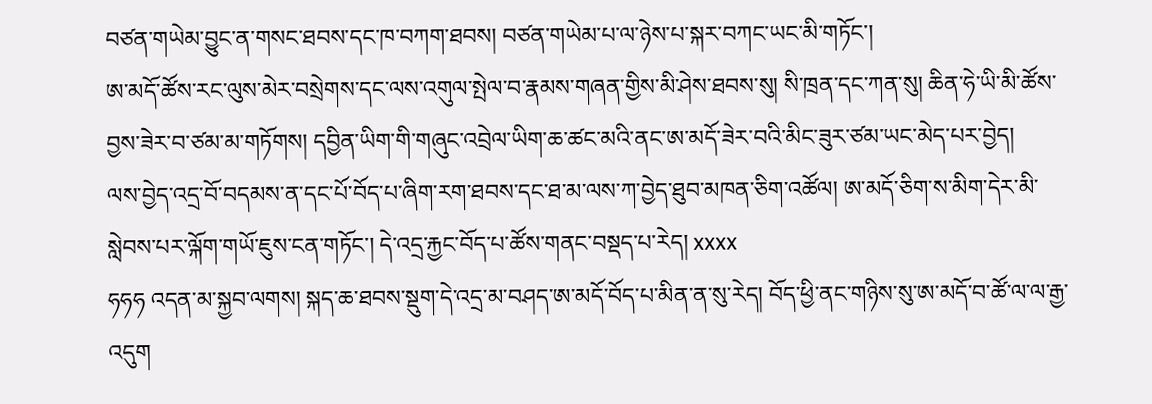བཙན་གཡེམ་བྱུང་ན་གསང་ཐབས་དང་ཁ་བཀག་ཐབས། བཙན་གཡེམ་པ་ལ་ཉེས་པ་སྐར་བཀང་ཡང་མི་གཏོང་།
ཨ་མདོ་ཚོས་རང་ལུས་མེར་བསྲེགས་དང་ལས་འགུལ་སྤེལ་བ་རྣམས་གཞན་གྱིས་མི་ཤེས་ཐབས་སུ། སི་ཁྲན་དང་ཀན་སུ། ཆིན་ཧེ་ཡི་མི་ཚོས་བྱས་ཟེར་བ་ཙམ་མ་གཏོགས། དབྱིན་ཡིག་གི་གཞུང་འབྲེལ་ཡིག་ཆ་ཚང་མའི་ནང་ཨ་མདོ་ཟེར་བའི་མིང་ཟུར་ཙམ་ཡང་མེད་པར་བྱེད།
ལས་བྱེད་འདྲ་བོ་བདམས་ན་དང་པོ་བོད་པ་ཞིག་རག་ཐབས་དང་ཐ་མ་ལས་ཀ་བྱེད་ཐུབ་མཁན་ཅིག་འཚོལ། ཨ་མདོ་ཅིག་ས་མིག་དེར་མི་སླེབས་པར་ལྐོག་གཡོ་ཇུས་ངན་གཏོང་། དེ་འདྲ་རྐྱང་བོད་པ་ཚོས་གནང་བསྡད་པ་རེད། xxxx
ཧཧཧ འདན་མ་སྐྱབ་ལགས། སྐད་ཆ་ཐབས་སྡུག་དེ་འདྲ་མ་བཤད་ཨ་མདོ་བོད་པ་མིན་ན་སུ་རེད། བོད་ཕྱི་ནང་གཉིས་སུ་ཨ་མདོ་བ་ཚོ་ལ་ལ་རྒྱ་འདུག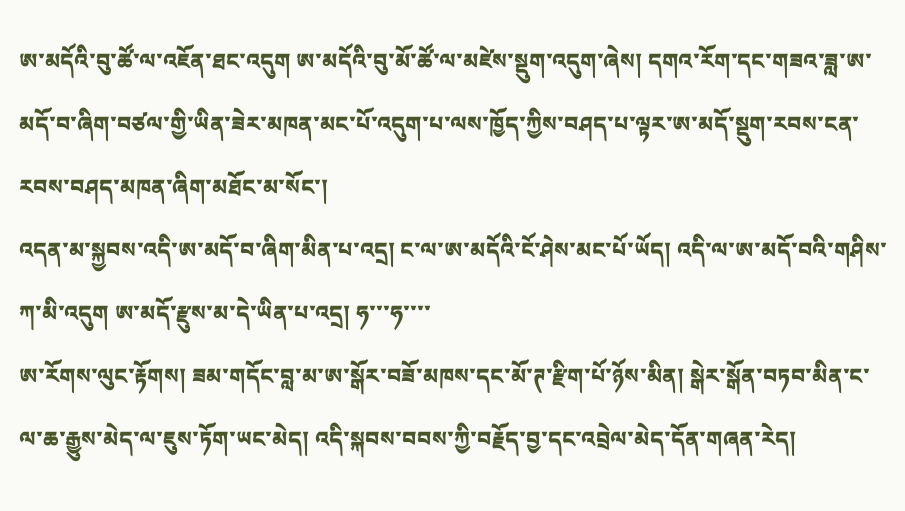ཨ་མདོའི་བུ་ཚོ་ལ་འཇོན་ཐང་འདུག ཨ་མདོའི་བུ་མོ་ཚོ་ལ་མཛེས་སྡུག་འདུག་ཞེས། དགའ་རོག་དང་གཟའ་ཟླ་ཨ་མདོ་བ་ཞིག་བཙལ་གྱི་ཡིན་ཟེར་མཁན་མང་པོ་འདུག་པ་ལས་ཁྱོད་ཀྱིས་བཤད་པ་ལྟར་ཨ་མདོ་སྡུག་རབས་ངན་རབས་བཤད་མཁན་ཞིག་མཐོང་མ་སོང་།
འདན་མ་སྐྱབས་འདི་ཨ་མདོ་བ་ཞིག་མིན་པ་འདྲ། ང་ལ་ཨ་མདོའི་ངོ་ཤེས་མང་པོ་ཡོད། འདི་ལ་ཨ་མདོ་བའི་གཤིས་ཀ་མི་འདུག ཨ་མདོ་རྫུས་མ་དེ་ཡིན་པ་འདྲ། ཧ་་་ཧ་་་་
ཨ་རོགས་ལུང་རྟོགས། ཟམ་གདོང་བླ་མ་ཨ་སྒོར་བཟོ་མཁས་དང་མོ་ཊ་རྫིག་པོ་ཉོས་མིན། སྒེར་སྒོན་བཏབ་མིན་ང་ལ་ཆ་རྒྱུས་མེད་ལ་ཇུས་ཏོག་ཡང་མེད། འདི་སྐབས་བབས་ཀྱི་བརྗོད་བྱ་དང་འབྲེལ་མེད་དོན་གཞན་རེད།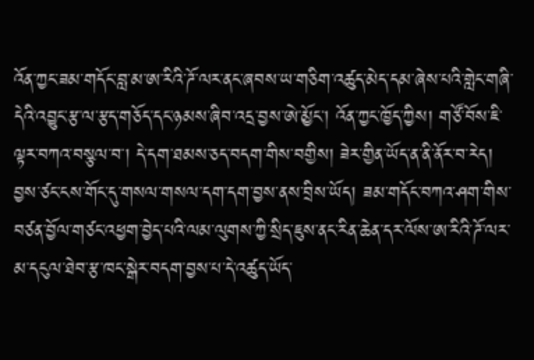འོན་ཀྱང་ཟམ་གདོང་བླ་མ་ཨ་རིའི་ཌོ་ལར་ནང་ཞབས་ཡ་གཅིག་འཚུད་མེད་དམ་ཞེས་པའི་གླེང་གཞི་དེའི་འབྱུང་རྩ་ལ་རྩད་གཅོད་དང་ཉམས་ཞིབ་འདྲ་བྱས་ཨེ་མྱོང་། འོན་ཀྱང་ཁྱོད་ཀྱིས། གཙོ་བོས་ཇི་ལྟར་བཀའ་བསྩལ་བ་། དེ་དག་ཐམས་ཅད་བདག་གིས་བགྱིས། ཟེར་གྱིན་ཡོད་ན་ནི་ནོར་བ་རེད། བྱས་ཙང་ངས་གོང་དུ་གསལ་གསལ་དག་དག་བྱས་ནས་བྲིས་ཡོད། ཟམ་གདོང་བཀའ་ཤག་གིས་བཙན་བྱོལ་གཙང་འཕྱག་བྱེད་པའི་ལམ་ལུགས་ཀྱི་སྲིད་ཇུས་ནང་རིན་ཆེན་དར་ལོས་ཨ་རིའི་ཌོ་ལར་མ་དངུལ་ཐེབ་རྩ་ཁང་སྒེར་བདག་བྱས་པ་དེ་འཚུད་ཡོད་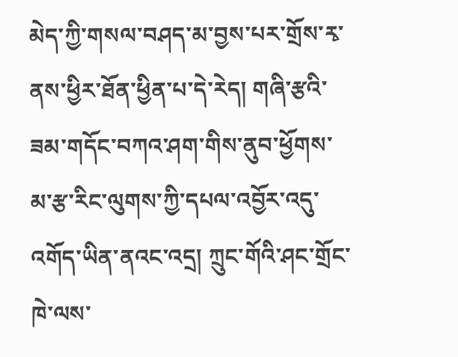མེད་ཀྱི་གསལ་བཤད་མ་བྱས་པར་གྲོས་རྭ་ནས་ཕྱིར་ཐོན་ཕྱིན་པ་དེ་རེད། གཞི་རྩའི་ཟམ་གདོང་བཀའ་ཤག་གིས་ནུབ་ཕྱོགས་མ་རྩ་རིང་ལུགས་ཀྱི་དཔལ་འབྱོར་འདུ་འགོད་ཡིན་ནའང་འདྲ། ཀྲུང་གོའི་ཤང་གྲོང་ཁེ་ལས་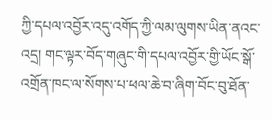ཀྱི་དཔལ་འབྱོར་འདུ་འགོད་ཀྱི་ལམ་ལུགས་ཡིན་ནའང་འདྲ། གང་ལྟར་བོད་གཞུང་གི་དཔལ་འབྱོར་གྱི་ཡོང་སྒོ་འགྲོན་ཁང་ལ་སོགས་པ་ཕལ་ཆེ་བ་ཞིག་བོང་བུ་ཐོན་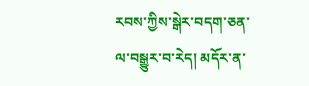རབས་ཀྱིས་སྒེར་བདག་ཅན་ལ་བསྒྱུར་བ་རེད། མདོར་ན་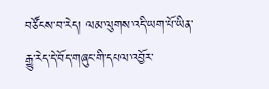བཙོངས་བ་རེད། ལམ་ལུགས་འདི་ཡག་པོ་ཡིན་རྒྱུ་རེད་དེ་བོད་གཞུང་གི་དཔལ་འབྱོར་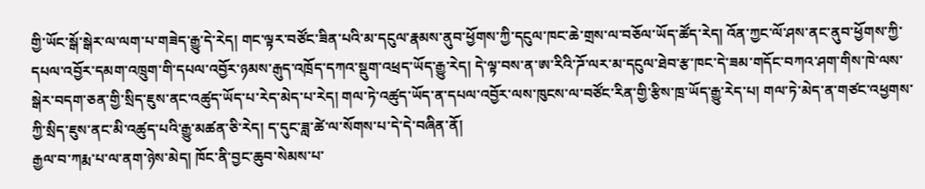གྱི་ཡོང་སྒོ་སྒེར་ལ་ལག་པ་གཟེད་རྒྱུ་དེ་རེད། གང་ལྟར་བཙོང་ཟིན་པའི་མ་དངུལ་རྣམས་ནུབ་ཕྱོགས་ཀྱི་དངུལ་ཁང་ཆེ་གྲས་ལ་བཅོལ་ཡོད་ཚོད་རེད། འོན་ཀྱང་ལོ་ཤས་ནང་ནུབ་ཕྱོགས་ཀྱི་དཔལ་འབྱོར་དམག་འཁྲུག་གི་དཔལ་འབྱོར་ཉམས་རྒུད་འཁྲོད་དཀའ་སྡུག་འཕྲད་ཡོད་རྒྱུ་རེད། དེ་ལྟ་བས་ན་ཨ་རིའི་ཌོ་ལར་མ་དངུལ་ཐེབ་རྩ་ཁང་དེ་ཟམ་གདོང་བཀའ་ཤག་གིས་ཁེ་ལས་སྒེར་བདག་ཅན་གྱི་སྲིད་ཇུས་ནང་འཚུད་ཡོད་པ་རེད་མེད་པ་རེད། གལ་ཏེ་འཚུད་ཡོད་ན་དཔལ་འབྱོར་ལས་ཁུངས་ལ་བཙོང་རིན་གྱི་རྩིས་ཁྲ་ཡོད་རྒྱུ་རེད་པ། གལ་ཏེ་མེད་ན་གཙང་འཕྱགས་ཀྱི་སྲིད་ཇུས་ནང་མི་འཚུད་པའི་རྒྱུ་མཚན་ཅི་རེད། ད་དུང་ཟླ་ཚེ་ལ་སོགས་པ་དེ་དེ་བཞིན་ནོ།
རྒྱལ་བ་ཀརྨ་པ་ལ་ནག་ཉེས་མེད། ཁོང་ནི་བྱང་ཆུབ་སེམས་པ་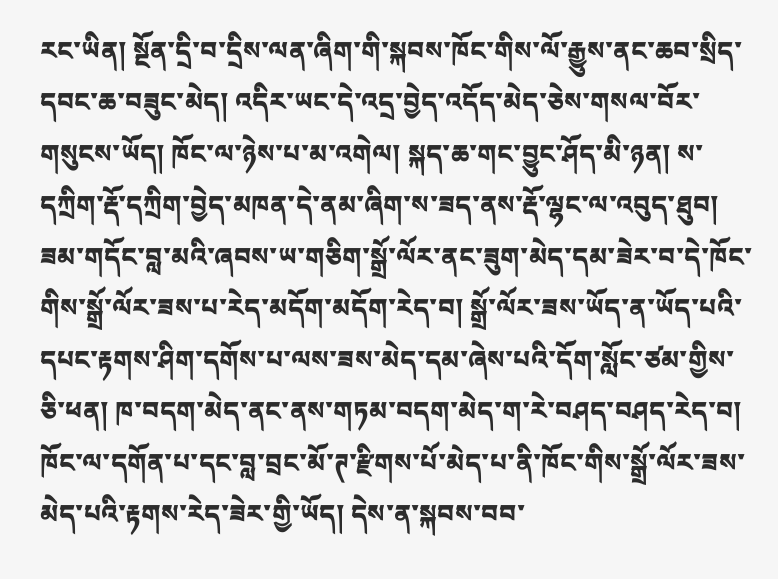རང་ཡིན། སྔོན་དྲི་བ་དྲིས་ལན་ཞིག་གི་སྐབས་ཁོང་གིས་ལོ་རྒྱུས་ནང་ཆབ་སྲིད་དབང་ཆ་བཟུང་མེད། འདིར་ཡང་དེ་འདྲ་བྱེད་འདོད་མེད་ཅེས་གསལ་བོར་གསུངས་ཡོད། ཁོང་ལ་ཉེས་པ་མ་འགེལ། སྐད་ཆ་གང་བྱུང་ཤོད་མི་ཉན། ས་དཀྲིག་རྡོ་དཀྲིག་བྱེད་མཁན་དེ་ནམ་ཞིག་ས་ཟད་ནས་རྡོ་ལྷང་ལ་འབུད་ཐུབ།
ཟམ་གདོང་བླ་མའི་ཞབས་ཡ་གཅིག་སྒྲོ་ལོར་ནང་ཟུག་མེད་དམ་ཟེར་བ་དེ་ཁོང་གིས་སྒྲོ་ལོར་ཟས་པ་རེད་མདོག་མདོག་རེད་བ། སྒྲོ་ལོར་ཟས་ཡོད་ན་ཡོད་པའི་དཔང་རྟགས་ཤིག་དགོས་པ་ལས་ཟས་མེད་དམ་ཞེས་པའི་དོག་སློང་ཙམ་གྱིས་ཅི་ཕན། ཁ་བདག་མེད་ནང་ནས་གཏམ་བདག་མེད་ག་རེ་བཤད་བཤད་རེད་བ། ཁོང་ལ་དགོན་པ་དང་བླ་བྲང་མོ་ཊ་རྫིགས་པོ་མེད་པ་ནི་ཁོང་གིས་སྒྲོ་ལོར་ཟས་མེད་པའི་རྟགས་རེད་ཟེར་གྱི་ཡོད། དེས་ན་སྐབས་བབ་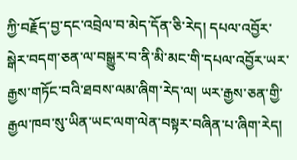ཀྱི་བརྗོད་བྱ་དང་འབྲེལ་བ་མེད་དོན་ཅི་རེད། དཔལ་འབྱོར་སྒེར་བདག་ཅན་ལ་བསྒྱུར་བ་ནི་མི་མང་གི་དཔལ་འབྱོར་ཡར་རྒྱས་གཏོང་བའི་ཐབས་ལམ་ཞིག་རེད་ལ། ཡར་རྒྱས་ཅན་གྱི་རྒྱལ་ཁབ་སུ་ཡིན་ཡང་ལག་ལེན་བསྟར་བཞིན་པ་ཞིག་རེད།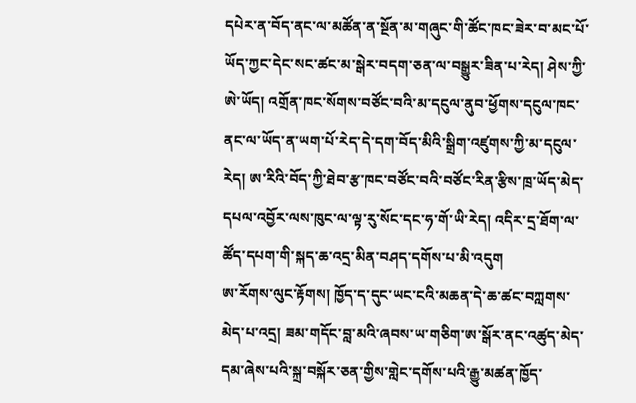དཔེར་ན་བོད་ནང་ལ་མཚོན་ན་སྔོན་མ་གཞུང་གི་ཚོང་ཁང་ཟེར་བ་མང་པོ་ཡོད་ཀྱང་དེང་སང་ཚང་མ་སྒེར་བདག་ཅན་ལ་བསྒྱུར་ཟིན་པ་རེད། ཤེས་ཀྱི་ཨེ་ཡོད། འགྲོན་ཁང་སོགས་བཙོང་བའི་མ་དངུལ་ནུབ་ཕྱོགས་དངུལ་ཁང་ནང་ལ་ཡོད་ན་ཡག་པོ་རེད་དེ་དག་བོད་མིའི་སྒྲིག་འཛུགས་ཀྱི་མ་དངུལ་རེད། ཨ་རིའི་བོད་ཀྱི་ཐེབ་རྩ་ཁང་བཙོང་བའི་བཙོང་རིན་རྩིས་ཁྲ་ཡོད་མེད་དཔལ་འབྱོར་ལས་ཁུང་ལ་ལྟ་རུ་སོང་དང་ཧ་གོ་ཡི་རེད། འདིར་དྲ་ཐོག་ལ་ཚོད་དཔག་གི་སྐད་ཆ་འདྲ་མིན་བཤད་དགོས་པ་མི་འདུག
ཨ་རོགས་ལུང་རྟོགས། ཁྱོད་ད་དུང་ཡང་ངའི་མཆན་དེ་ཆ་ཚང་བཀླགས་མེད་པ་འདྲ། ཟམ་གདོང་བླ་མའི་ཞབས་ཡ་གཅིག་ཨ་སྒོར་ནང་འཚུད་མེད་དམ་ཞེས་པའི་སྐྲ་བསྐོར་ཅན་གྱིས་གླེང་དགོས་པའི་རྒྱུ་མཚན་ཁྱོད་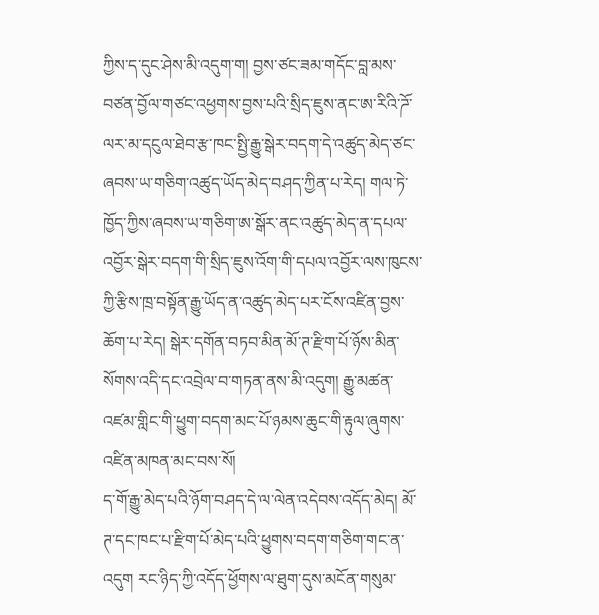ཀྱིས་ད་དུང་ཤེས་མི་འདུག་ག། བྱས་ཙང་ཟམ་གདོང་བླ་མས་བཙན་བྱོལ་གཙང་འཕྱགས་བྱས་པའི་སྲིད་ཇུས་ནང་ཨ་རིའི་ཌོ་ལར་མ་དངུལ་ཐེབ་རྩ་ཁང་སྤྱི་རྒྱུ་སྒེར་བདག་དེ་འཚུད་མེད་ཙང་ཞབས་ཡ་གཅིག་འཚུད་ཡོད་མེད་བཤད་ཀྱིན་པ་རེད། གལ་ཏེ་ཁྱོད་ཀྱིས་ཞབས་ཡ་གཅིག་ཨ་སྒོར་ནང་འཚུད་མེད་ན་དཔལ་འབྱོར་སྒེར་བདག་གི་སྲིད་ཇུས་འོག་གི་དཔལ་འབྱོར་ལས་ཁུངས་ཀྱི་རྩིས་ཁྲ་བསྟོན་རྒྱུ་ཡོད་ན་འཚུད་མེད་པར་ངོས་འཛིན་བྱས་ཆོག་པ་རེད། སྒེར་དགོན་བཏབ་མིན་མོ་ཊ་རྫིག་པོ་ཉོས་མིན་སོགས་འདི་དང་འབྲེལ་བ་གཏན་ནས་མི་འདུག། རྒྱུ་མཚན་འཛམ་གླིང་གི་ཕྱུག་བདག་མང་པོ་ཉམས་ཆུང་གི་རྟུལ་ཞུགས་འཛིན་མཁན་མང་བས་སོ།
ད་གོ་རྒྱུ་མེད་པའི་ཉོག་བཤད་དེ་ལ་ལེན་འདེབས་འདོད་མེད། མོ་ཊ་དང་ཁང་པ་རྫིག་པོ་མེད་པའི་ཕྱུགས་བདག་གཅིག་གང་ན་འདུག རང་ཉིད་ཀྱི་འདོད་ཕྱོགས་ལ་ཐུག་དུས་མངོན་གསུམ་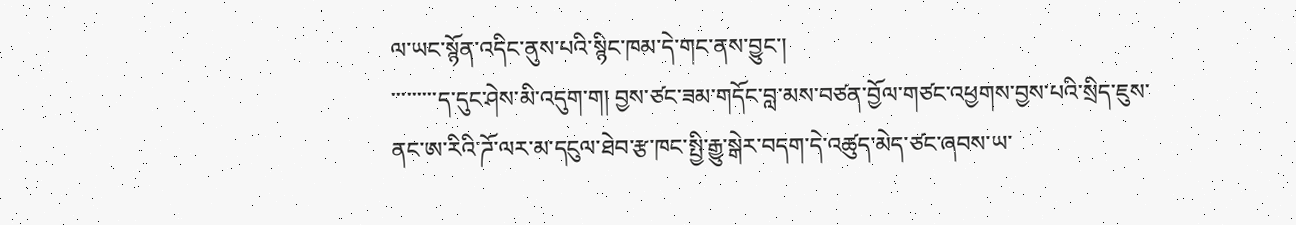ལ་ཡང་སྙོན་འདིང་ནུས་པའི་སྙིང་ཁམ་དེ་གང་ནས་བྱུང་།
་་་་་་་་་ད་དུང་ཤེས་མི་འདུག་ག། བྱས་ཙང་ཟམ་གདོང་བླ་མས་བཙན་བྱོལ་གཙང་འཕྱགས་བྱས་པའི་སྲིད་ཇུས་ནང་ཨ་རིའི་ཌོ་ལར་མ་དངུལ་ཐེབ་རྩ་ཁང་སྤྱི་རྒྱུ་སྒེར་བདག་དེ་འཚུད་མེད་ཙང་ཞབས་ཡ་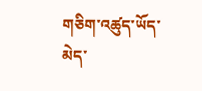གཅིག་འཚུད་ཡོད་མེད་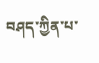བཤད་ཀྱིན་པ་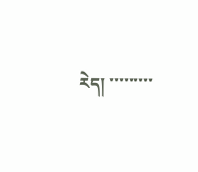རེད། ་་་་་་་་་